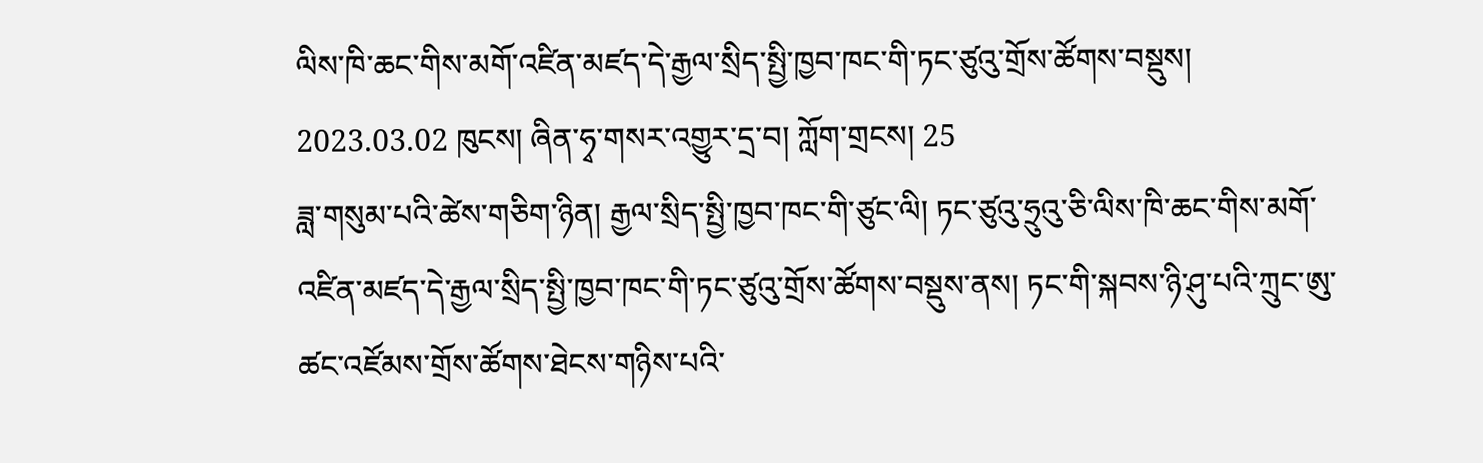ལིས་ཁི་ཆང་གིས་མགོ་འཛིན་མཛད་དེ་རྒྱལ་སྲིད་སྤྱི་ཁྱབ་ཁང་གི་ཏང་ཙུའུ་གྲོས་ཚོགས་བསྡུས།
2023.03.02 ཁུངས། ཞིན་ཧྭ་གསར་འགྱུར་དྲ་བ། ཀློག་གྲངས། 25
ཟླ་གསུམ་པའི་ཚེས་གཅིག་ཉིན། རྒྱལ་སྲིད་སྤྱི་ཁྱབ་ཁང་གི་ཙུང་ལི། ཏང་ཙུའུ་ཧྲུའུ་ཅི་ལིས་ཁི་ཆང་གིས་མགོ་འཛིན་མཛད་དེ་རྒྱལ་སྲིད་སྤྱི་ཁྱབ་ཁང་གི་ཏང་ཙུའུ་གྲོས་ཚོགས་བསྡུས་ནས། ཏང་གི་སྐབས་ཉི་ཤུ་པའི་ཀྲུང་ཨུ་ཚང་འཛོམས་གྲོས་ཚོགས་ཐེངས་གཉིས་པའི་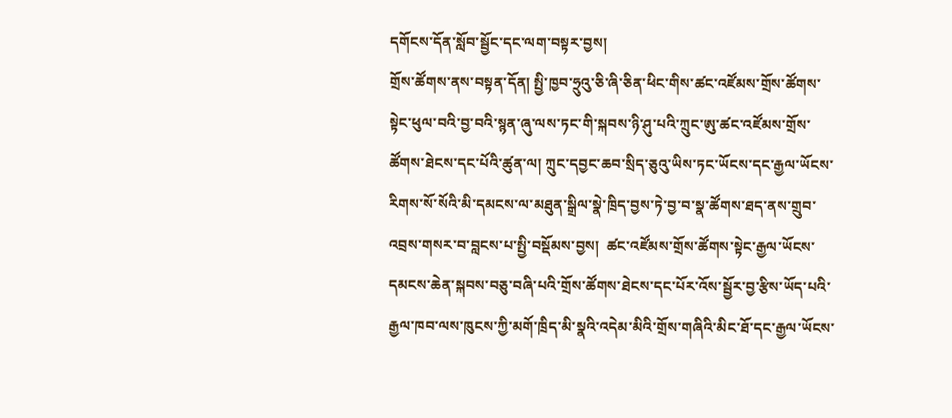དགོངས་དོན་སློབ་སྦྱོང་དང་ལག་བསྟར་བྱས།
གྲོས་ཚོགས་ནས་བསྟན་དོན། སྤྱི་ཁྱབ་ཧྲུའུ་ཅི་ཞི་ཅིན་ཕིང་གིས་ཚང་འཛོམས་གྲོས་ཚོགས་སྟེང་ཕུལ་བའི་བྱ་བའི་སྙན་ཞུ་ལས་ཏང་གི་སྐབས་ཉི་ཤུ་པའི་ཀྲུང་ཨུ་ཚང་འཛོམས་གྲོས་ཚོགས་ཐེངས་དང་པོའི་ཚུན་ལ། ཀྲུང་དབྱང་ཆབ་སྲིད་ཅུའུ་ཡིས་ཏང་ཡོངས་དང་རྒྱལ་ཡོངས་རིགས་སོ་སོའི་མི་དམངས་ལ་མཐུན་སྒྲིལ་སྣེ་ཁྲིད་བྱས་ཏེ་བྱ་བ་སྣ་ཚོགས་ཐད་ནས་གྲུབ་འབྲས་གསར་བ་བླངས་པ་སྤྱི་བསྡོམས་བྱས།  ཚང་འཛོམས་གྲོས་ཚོགས་སྟེང་རྒྱལ་ཡོངས་དམངས་ཆེན་སྐབས་བཅུ་བཞི་པའི་གྲོས་ཚོགས་ཐེངས་དང་པོར་འོས་སྦྱོར་བྱ་རྩིས་ཡོད་པའི་རྒྱལ་ཁབ་ལས་ཁུངས་ཀྱི་མགོ་ཁྲིད་མི་སྣའི་འདེམ་མིའི་གྲོས་གཞིའི་མིང་ཐོ་དང་རྒྱལ་ཡོངས་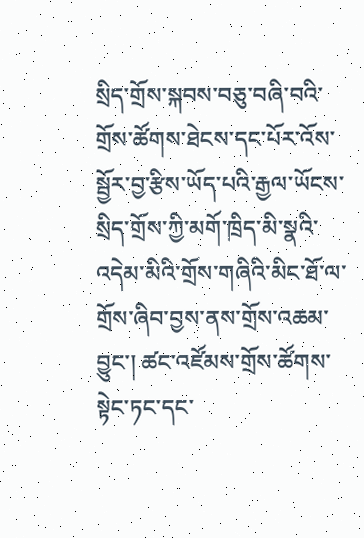སྲིད་གྲོས་སྐབས་བཅུ་བཞི་བའི་གྲོས་ཚོགས་ཐེངས་དང་པོར་འོས་སྦྱོར་བྱ་རྩིས་ཡོད་པའི་རྒྱལ་ཡོངས་སྲིད་གྲོས་ཀྱི་མགོ་ཁྲིད་མི་སྣའི་འདེམ་མིའི་གྲོས་གཞིའི་མིང་ཐོ་ལ་གྲོས་ཞིབ་བྱས་ནས་གྲོས་འཆམ་བྱུང་། ཚང་འཛོམས་གྲོས་ཚོགས་སྟེང་ཏང་དང་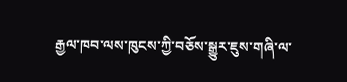རྒྱལ་ཁབ་ལས་ཁུངས་ཀྱི་བཅོས་སྒྱུར་ཇུས་གཞི་ལ་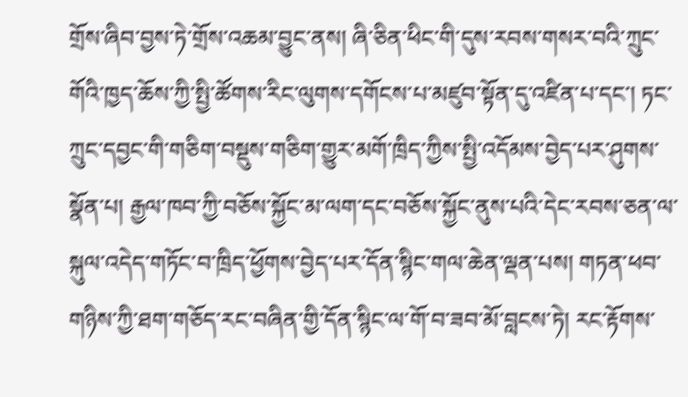གྲོས་ཞིབ་བྱས་ཏེ་གྲོས་འཆམ་བྱུང་ནས། ཞི་ཅིན་ཕིང་གི་དུས་རབས་གསར་བའི་ཀྲུང་གོའི་ཁྱད་ཆོས་ཀྱི་སྤྱི་ཚོགས་རིང་ལུགས་དགོངས་པ་མཛུབ་སྟོན་དུ་འཛིན་པ་དང་། ཏང་ཀྲུང་དབྱང་གི་གཅིག་བསྡུས་གཅིག་གྱུར་མགོ་ཁྲིད་ཀྱིས་སྤྱི་འདོམས་བྱེད་པར་ཤུགས་སྣོན་པ། རྒྱལ་ཁབ་ཀྱི་བཅོས་སྐྱོང་མ་ལག་དང་བཅོས་སྐྱོང་ནུས་པའི་དེང་རབས་ཅན་ལ་སྐུལ་འདེད་གཏོང་བ་ཁྲིད་ཕྱོགས་བྱེད་པར་དོན་སྙིང་གལ་ཆེན་ལྡན་པས། གཏན་ཕབ་གཉིས་ཀྱི་ཐག་གཅོད་རང་བཞིན་གྱི་དོན་སྙིང་ལ་གོ་བ་ཟབ་མོ་བླངས་ཏེ། རང་རྟོགས་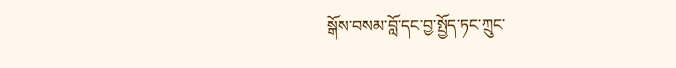སྒོས་བསམ་བློ་དང་བྱ་སྤྱོད་ཏང་ཀྲུང་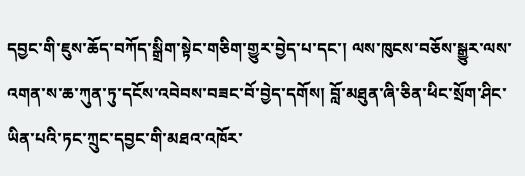དབྱང་གི་ཇུས་ཆོད་བཀོད་སྒྲིག་སྟེང་གཅིག་གྱུར་བྱེད་པ་དང་། ལས་ཁུངས་བཅོས་སྒྱུར་ལས་འགན་ས་ཆ་ཀུན་ཏུ་དངོས་འབེབས་བཟང་བོ་བྱེད་དགོས། བློ་མཐུན་ཞི་ཅིན་ཕིང་སྲོག་ཤིང་ཡིན་པའི་ཏང་ཀྲུང་དབྱང་གི་མཐའ་འཁོར་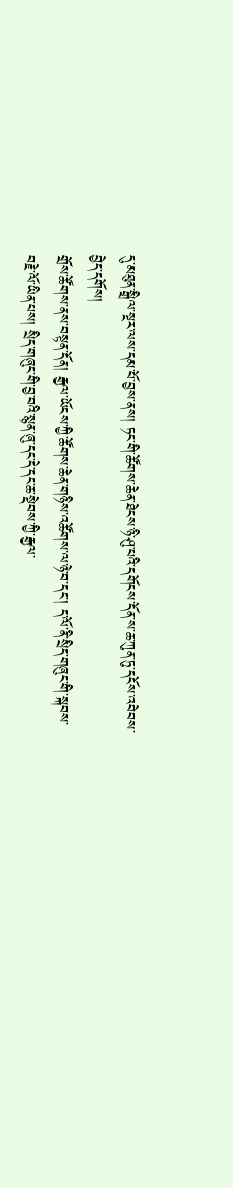དུ་མཐུན་སྒྲིལ་སྔར་ལས་དམ་པོ་བྱས་ནས། ཏང་གི་ཚོགས་ཆེན་ཐེངས་ཉི་ཤུ་པའི་དགོངས་དོན་ས་ཆ་ཀུན་ཏུ་དངོས་འབེབས་བྱེད་དགོས།
གྲོས་ཚོགས་ནས་བསྟན་དོན། རྒྱལ་ཡོངས་ཀྱི་ཚོགས་ཆེན་གཉིས་འཚོགས་ལ་ཉེ་བ་དང་། ད་ལོ་ནི་སྲིད་གཞུང་གི་སྐབས་བརྗེ་ལོ་ཡིན་པས། སྲིད་གཞུང་གི་བྱ་བའི་སྙན་ཞུ་དང་དེ་དང་ཆ་སྡེབས་ཀྱི་རྒྱལ་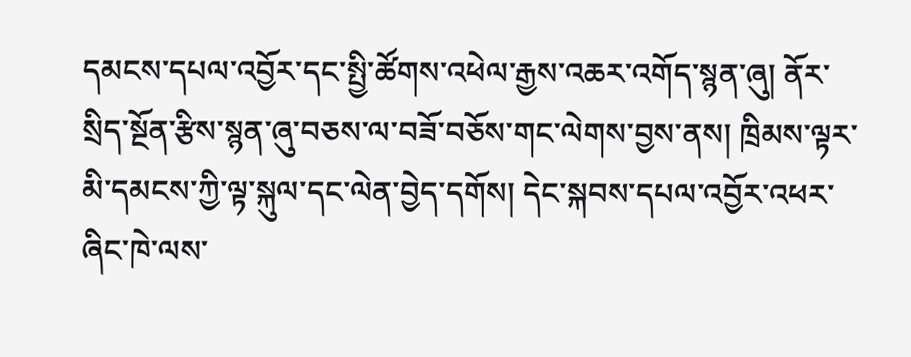དམངས་དཔལ་འབྱོར་དང་སྤྱི་ཚོགས་འཕེལ་རྒྱས་འཆར་འགོད་སྙན་ཞུ། ནོར་སྲིད་སྔོན་རྩིས་སྙན་ཞུ་བཅས་ལ་བཟོ་བཅོས་གང་ལེགས་བྱས་ནས། ཁྲིམས་ལྟར་མི་དམངས་ཀྱི་ལྟ་སྐུལ་དང་ལེན་བྱེད་དགོས། དེང་སྐབས་དཔལ་འབྱོར་འཕར་ཞིང་ཁེ་ལས་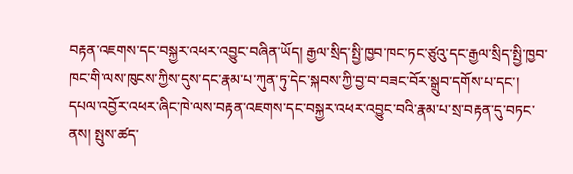བརྟན་འཇགས་དང་བསྐྱར་འཕར་འབྱུང་བཞིན་ཡོད། རྒྱལ་སྲིད་སྤྱི་ཁྱབ་ཁང་ཏང་ཙུའུ་དང་རྒྱལ་སྲིད་སྤྱི་ཁྱབ་ཁང་གི་ལས་ཁུངས་ཀྱིས་དུས་དང་རྣམ་པ་ཀུན་ཏུ་དེང་སྐབས་ཀྱི་བྱ་བ་བཟང་བོར་སྒྲུབ་དགོས་པ་དང་། དཔལ་འབྱོར་འཕར་ཞིང་ཁེ་ལས་བརྟན་འཇགས་དང་བསྐྱར་འཕར་འབྱུང་བའི་རྣམ་པ་སྲ་བརྟན་དུ་བཏང་ནས། སྤུས་ཚད་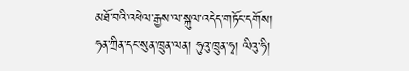མཐོ་བའི་འཕེལ་རྒྱས་ལ་སྐུལ་འདེད་གཏོང་དགོས།
ཧན་ཀྲིན་དང་སུན་ཁྲུན་ལན། ཧུའུ་ཁྲུན་ཧྭ། ལིའུ་ཧི།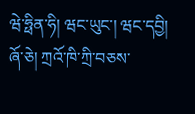ཝེ་ཧྥིན་ཧི། ཝང་ཡུང་། ཝང་དབྱི། ཞོ་ཅེ། ཀྲའོ་ཁི་ཀྲི་བཅས་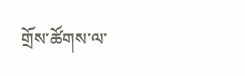གྲོས་ཚོགས་ལ་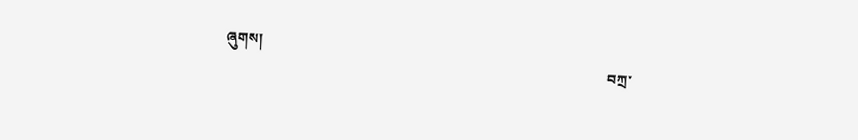ཞུགས།
                                                                                                         བཀྲ་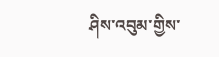ཤིས་འབུམ་གྱིས་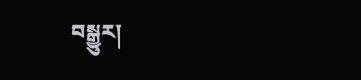བསྒྱུར།